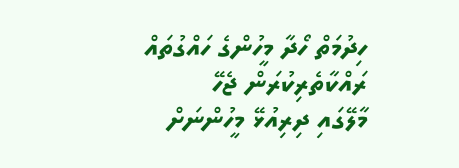ހިދުމަތް ހޯދާ މީހުންގެ ހައްގުތައް ރައްކާތެރިކުރަން ޖެހޭ
މާލޭގައި ދިރިއުޅޭ މީހުންނަށް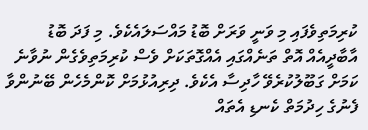ކުރިމަތިވެފައި މި ވަނީ ވަރަށް ބޮޑު މައްސަލައެކެވެ. މި ފަދަ ބޮޑު އާބާދީއެއް އޮތް ތަނެއްގައި އެއްގޮތަކަށް ވެސް ކުރިމަތިވެގެން ނުވާނެ ކަމަށް ގަބޫލުކުރެވޭ ހާދިސާ އެކެވެ. ދިރިއުޅުމަށް ކޮންމެހެން ބޭނުންވާ ފެނުގެ ހިދުމަތް ކެނޑި އެތައް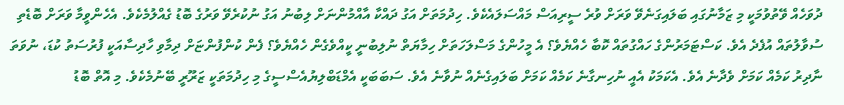ދުވަހެއް ވޭތުވުމަކީ މި ޒަމާނުގައި ބަލައިގަނެވޭ ވަރަށް ވުރެ ސީރިއަސް މައްސަލައެކެވެ. ހިދުމަތަށް އަގު ދައްކާ އާއްމުންނަށް ލިބުނު އަގު ނުކުރެވޭ ވަރުގެ ބޮޑު ގެއްލުމެކެވެ. އެހެންވީމާ ވަރަށް ބޮޑެތި ސުވާލުތައް އުފެދެ އެވެ. ކަސްޓަމަރުންގެ ހައްގުތައް ކޮބާ ހެއްޔެވެ؟ އެ މީހުންގެ މަސްލަހަތަށް ހިމާޔަތް ނުލިބުނީ ކީއްވެގެން ހެއްޔެވެ؟ ފެން ކުންފުންޏަށް ދިމާވި ހާދިސާއަކީ ފުރުސަތު ކުޑަ، ނުވަތަ ނާދިރު ކަމެއް ކަމަށް ވެދާނެ އެވެ. އެކަމަކު އެއީ ނުހިނގާނެ ކަމެއް ކަމަށް ބަލައިގެނެއް ނުވާނެ އެވެ. ސަބަބަކީ އެމްޑަބްލިޔުއެސްސީގެ މި ހިދުމަތަކީ ޒަރޫރީ ބޭނުމެކެވެ. މި އޮތް ބޮޑު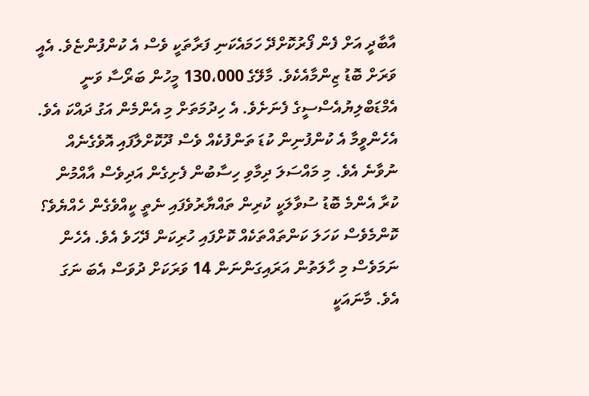އާބާދީ އަށް ފެން ފޯރުކޮށްދޭ ހަމައެކަނި ފަރާތަކީ ވެސް އެ ކުންފުންޏެވެ. އެއީ ވަރަށް ބޮޑު ޒިންމާއެކެވެ. މާލޭގެ 130،000 މީހުން ބަރޯސާ ވަނީ އެމްޑަބްލިޔުއެސްސީގެ ފެނަށެވެ. އެ ހިދުމަތަށް މި އެންމެން އަގު ދައްކަ އެވެ. އެހެންވީމާ އެ ކުންފުނިން ކުޑަ ތަންފުކެއް ވެސް ދޫކޮށްލާފައި އޮވެގެނެއް ނުވާނެ އެވެ. މި މައްސަލަ ދިމާވި ހިސާބުން ފެށިގެން އަދިވެސް އާއްމުން ކުރާ އެންމެ ބޮޑު ސުވާލަކީ ކުރިން ތައްޔާރުވެފައި ނެތީ ކީއްވެގެން ހެއްޔެވެ؟ ކޮންމެވެސް ކަހަލަ ކަންތައްތަކެއް ކޮށްފައި ހުރިކަން ދޭހަވެ އެވެ. އެހެން ނަމަވެސް މި ހާލަތުން އަރައިގަންނަން 14 ވަރަކަށް ދުވަސް އެބަ ނަގަ އެވެ. މާނައަކީ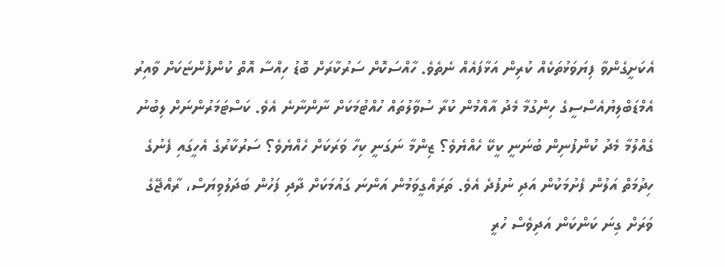އެކަށީގެންވާ ފިޔަވަޅުތަކެއް ކުރިން އަޅާފައެއް ނެތެވެ. ހާއްސަކޮށް ސަރުކާރަށް ބޮޑު ހިއްސާ އޮތް ކުންފުންޏަކަށް ވާއިރު އެމްޑަބްލިޔުއެސްސީގެ ހިންގުމާ މެދު އާއްމުން ކުރާ ސުވާލުތައް ހުއްޓުމަކަށް ނާންނާނެ އެވެ. ކަސްޓަމަރުންނަށް ލިބުނު ގެއްލުމާ މެދު ކުންފުނިން ބުނަނީ ކީކޭ ހެއްޔެވެ؟ ޒިންމާ ނަގަނީ ކިހާ ވަރަކަށް ހެއްޔެވެ؟ ސަރުކާރުގެ އެހީގައި ފެނުގެ ހިދުމަތް އަލުން ފެށުމަކުން އަދި ނުފުދެ އެވެ. ތަރައްގީވަމުން އަންނަ ގައުމަކަށް ދާދި ފަހުން ބަދަލުވިޔަސް، ރާއްޖޭގެ ވަރަށް ގިނަ ކަންކަން އަދިވެސް ހުރީ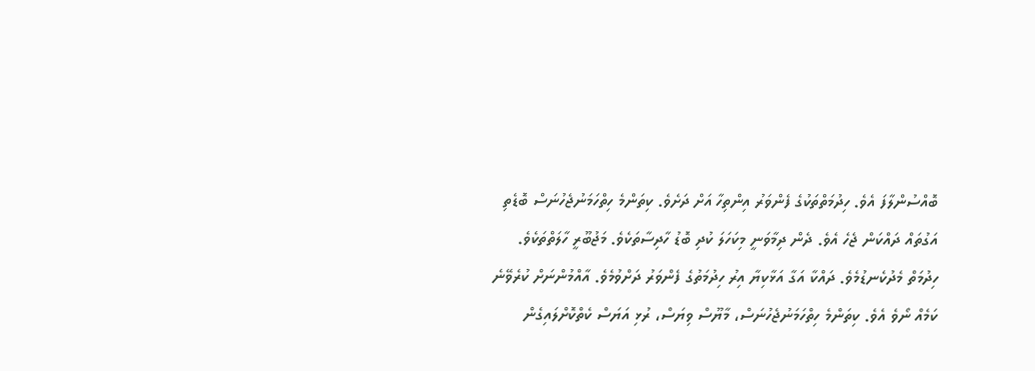ބޮއްސުންލާފަ އެވެ. ހިދުމަތްތަކުގެ ފެންވަރު އިންތިހާ އަށް ދަށެވެ. ކިތަންމެ ހިތްހަމަނުޖެހުނަސް ބޮޑެތި އަގުތައް ދައްކަން ޖެހެ އެވެ. ދެން ދިމާވަނީ މިކަހަލަ ކުދި ބޮޑު ހާދިސާތަކެވެ. މަޖުބޫރީ ހާލަތްތަކެވެ. ހިދުމަތް މެދުކެނޑުމެވެ. ދައްކާ އަގާ އަޅާކިޔާ އިރު ހިދުމަތުގެ ފެންވަރު ދަށްވުމެވެ. އާއްމުންނަށް ކުރެވޭނެ ކަމެއް ނޯވެ އެވެ. ކިތަންމެ ހިތްހަމަނުޖެހުނަސް، މާޔޫސް ވިޔަސް، ރުޅި އަޔަސް ކެތްކޮށްލައިގެން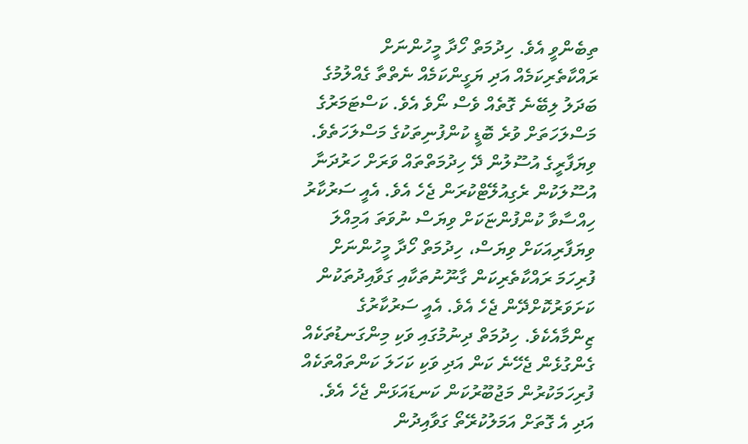ތިބެންވީ އެވެ. ހިދުމަތް ހޯދާ މީހުންނަށް ރައްކާތެރިކަމެއް އަދި ޔަގީންކަމެއް ނެތްތާ ގެއްލުމުގެ ބަދަލު ލިބޭނެ ގޮތެއް ވެސް ނޯވެ އެވެ. ކަސްޓަމަރުގެ މަސްލަހަތަށް ވުރެ ބޮޑީ ކުންފުނިތަކުގެ މަސްލަހަތެވެ. ވިޔަފާރީގެ އުސޫލުން ދޭ ހިދުމަތްތައް ވަރަށް ހަރުދަނާ އުސޫލަކުން ރެގިއުލޭޓްކުރަން ޖެހެ އެވެ. އެއީ ސަރުކާރު ހިއްސާވާ ކުންފުންޏަކަށް ވިޔަސް ނުވަތަ އަމިއްލަ ވިޔަފާރިއަކަށް ވިޔަސް، ހިދުމަތް ހޯދާ މީހުންނަށް ފުރިހަމަ ރައްކާތެރިކަން ގާނޫނުތަކާއި ގަވާއިދުތަކުން ކަށަވަރުކޮށްދޭން ޖެހެ އެވެ. އެއީ ސަރުކާރުގެ ޒިންމާއެކެވެ. ހިދުމަތް ދިނުމުގައި ވަކި މިންގަނޑުތަކެއް ގެންގުޅެން ޖެހޭނެ ކަން އަދި ވަކި ކަހަލަ ކަންތައްތަކެއް ފުރިހަމަކުރުން މަޖުބޫރުކަން ކަނޑައަޅަން ޖެހެ އެވެ. އަދި އެ ގޮތަށް އަމަލުކުރޭތޯ ގަވާއިދުން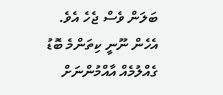ބަލަން ވެސް ޖެހެ އެވެ. އެހެން ނޫނީ ކިތަންމެ ބޮޑު ގެއްލުމެއް އާއްމުންނަށް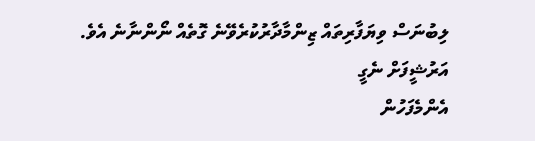ލިބުނަސް ވިޔަފާރިތައް ޒިންމާދާރުކުރެވޭނެ ގޮތެއް ނޯންނާނެ އެވެ.
އަރުޝީފަށް ނެގީ
އެންމެފަހުން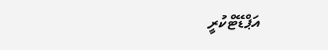އަޕްޑޭޓްކުރީ